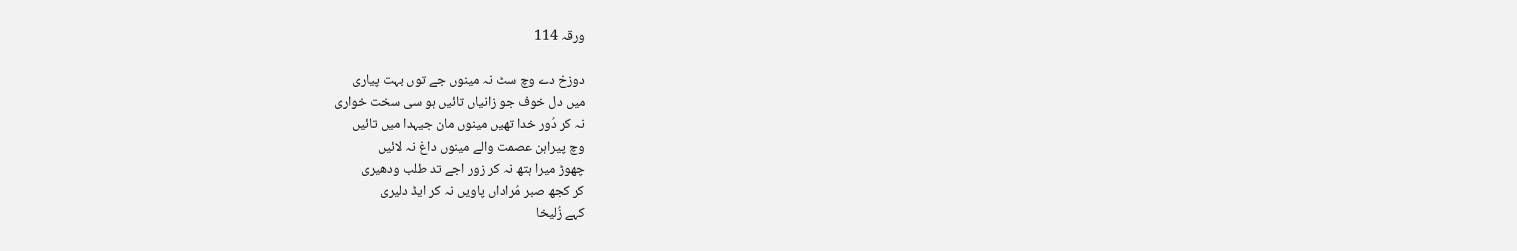ورقہ 114

دوزخ دے وچ سٹ نہ مینوں جے توں بہت پیاری
میں دل خوف جو زانیاں تائیں ہو سی سخت خواری
نہ کر دُور خدا تھیں مینوں مان جیہدا میں تائیں
وچ پیراہن عصمت والے مینوں داغ نہ لائیں
چھوڑ میرا ہتھ نہ کر زور اجے تد طلب ودھیری
کر کجھ صبر مُراداں پاویں نہ کر ایڈ دلیری
کہے زُلیخا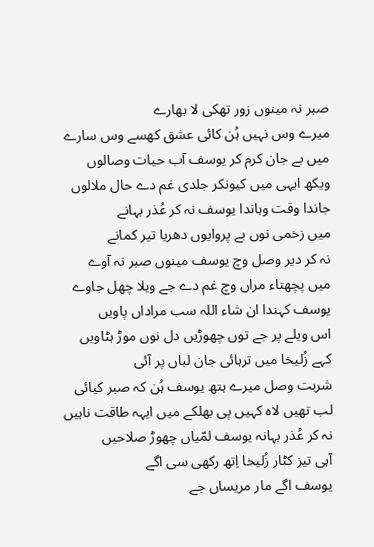صبر نہ مینوں زور تھکی لا بھارے
میرے وس نہیں ہُن کائی عشق کھسے وس سارے
میں بے جان کرم کر یوسف آب حیات وصالوں
ویکھ ایہی میں کیونکر جلدی غم دے حال ملالوں
جاندا وقت وہاندا یوسف نہ کر عُذر بہانے
میں زخمی نوں بے پروایوں دھریا تیر کمانے
نہ کر دیر وصل وچ یوسف مینوں صبر نہ آوے
میں پچھتاء مراں وچ غم دے جے ویلا چھل جاوے
یوسف کہندا ان شاء اللہ سب مراداں پاویں
اس ویلے پر جے توں چھوڑیں دل نوں موڑ ہٹاویں
کہے زُلیخا میں ترہائی جان لباں پر آئی
شربت وصل میرے ہتھ یوسف ہُن کہ صبر کیائی
لب تھیں لاہ کہیں پی بھلکے میں ایہہ طاقت ناہیں
نہ کر عُذر بہانہ یوسف لمّیاں چھوڑ صلاحیں
آہی تیز کٹار زُلیخا اِتھ رکھی سی اگے
یوسف اگے مار مریساں جے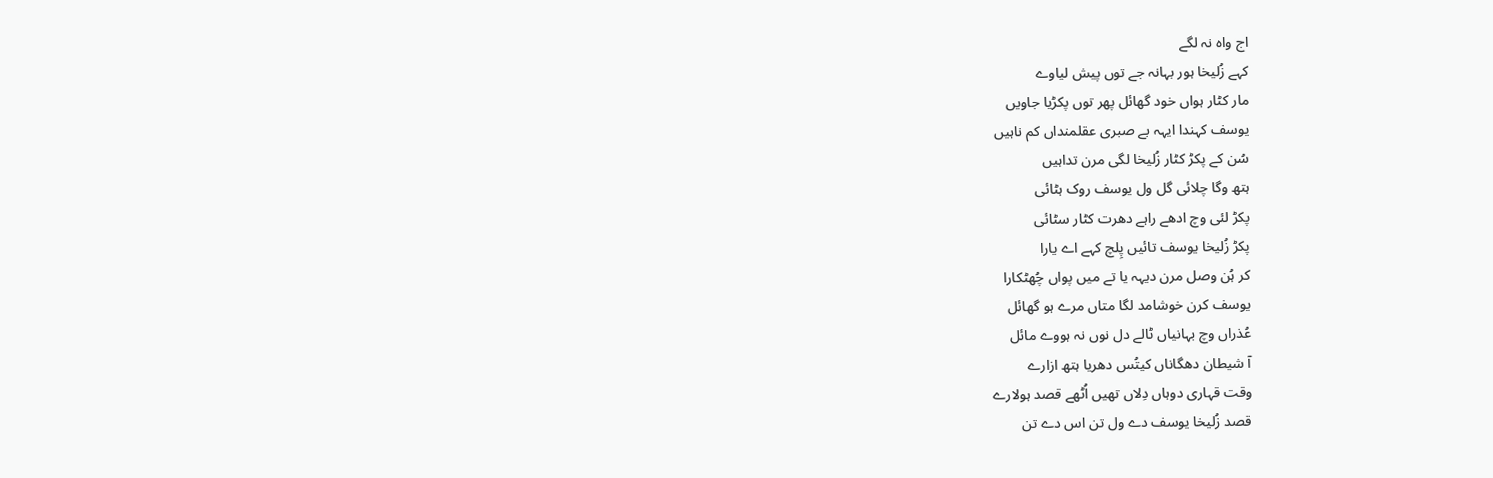اج واہ نہ لگے
کہے زُلیخا ہور بہانہ جے توں پیش لیاوے
مار کٹار ہواں خود گھائل پھر توں پکڑیا جاویں
یوسف کہندا ایہہ بے صبری عقلمنداں کم ناہیں
سُن کے پکڑ کٹار زُلیخا لگی مرن تداہیں
ہتھ وگا چلائی گل ول یوسف روک ہٹائی
پکڑ لئی وچ ادھے راہے دھرت کٹار سٹائی
پکڑ زُلیخا یوسف تائیں پِلچ کہے اے یارا
کر ہُن وصل مرن دیہہ یا تے میں پواں چُھٹکارا
یوسف کرن خوشامد لگا متاں مرے ہو گھائل
عُذراں وچ بہانیاں ٹالے دل نوں نہ ہووے مائل
آ شیطان دھگاناں کیتُس دھریا ہتھ ازارے
وقت قہاری دوہاں دِلاں تھیں اُٹھے قصد ہولارے
قصد زُلیخا یوسف دے ول تن اس دے تن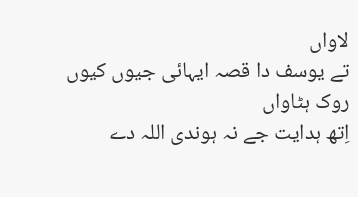لاواں
تے یوسف دا قصہ ایہائی جیوں کیوں روک ہٹاواں
اِتھ ہدایت جے نہ ہوندی اللہ دے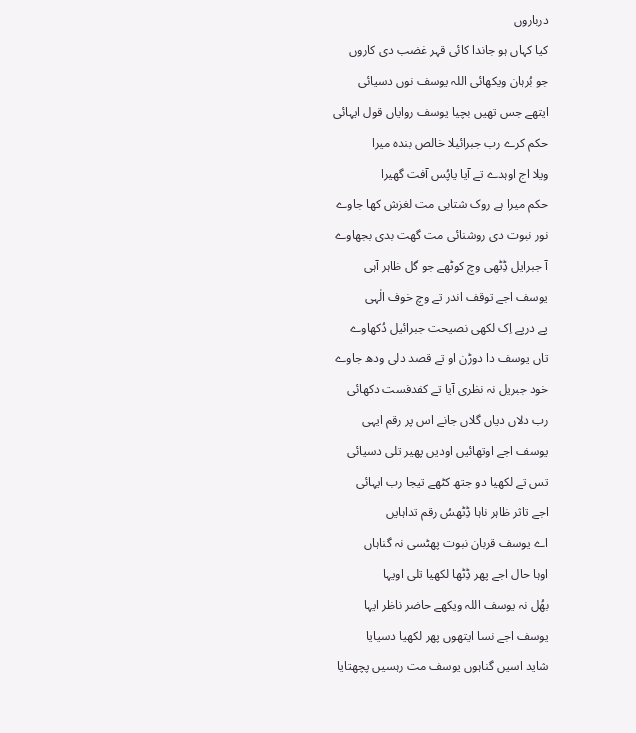درباروں
کیا کہاں ہو جاندا کائی قہر غضب دی کاروں
جو بُرہان ویکھائی اللہ یوسف نوں دسیائی
ایتھے جس تھیں بچیا یوسف روایاں قول ایہائی
حکم کرے رب جبرائیلا خالص بندہ میرا
ویلا اج اوہدے تے آیا یاپُس آفت گھیرا
حکم میرا ہے روک شتابی مت لغزش کھا جاوے
نور نبوت دی روشنائی مت گھت بدی بجھاوے
آ جبرایل ڈِٹھی وچ کوٹھے جو گل ظاہر آہی
یوسف اجے توقف اندر تے وچ خوف الٰہی
پے درپے اِک لکھی نصیحت جبرائیل دُکھاوے
تاں یوسف دا دوڑن او تے قصد دلی ودھ جاوے
خود جبریل نہ نظری آیا تے کفدفست دکھائی
رب دلاں دیاں گلاں جانے اس پر رقم ایہی
یوسف اجے اوتھائیں اودیں پھیر تلی دسیائی
تس تے لکھیا دو جتھ کٹھے تیجا رب ایہائی
اجے تاثر ظاہر ناہا ڈِٹھسُ رقم تداہایں
اے یوسف قربان نبوت پھٹسی نہ گناہاں
اوہا حال اجے پھر ڈِٹھا لکھیا تلی اویہا
بھُل نہ یوسف اللہ ویکھے حاضر ناظر ایہا
یوسف اجے نسا ایتھوں پھر لکھیا دسیایا
شاید اسیں گناہوں یوسف مت رہسیں پچھتایا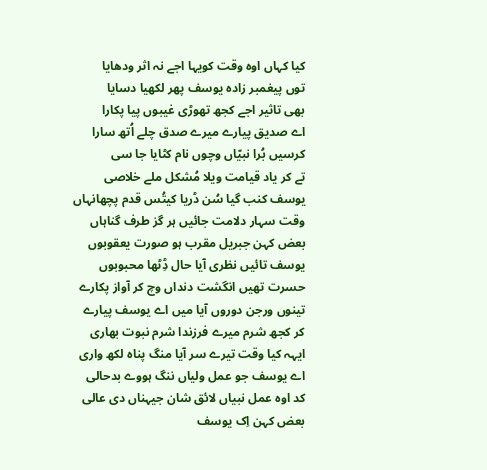کیا کہاں اوہ وقت کویہا اجے نہ اثر ودھایا
توں پیغمبر زادہ یوسف پھر لکھیا دسایا
بھی تاثیر اجے کجھ تھوڑی غیبوں پیا پکارا
اے صدیق پیارے میرے صدق چلے اُتھ سارا
کرسیں بُرا نبیّاں وچوں نام کٹایا جا سی
تے کر یاد قیامت ویلا مُشکل ملے خلاصی
یوسف کنب گیا سُن ڈریا کیتُس قدم پچھانہاں
وقت سہار دلامت جائیں ہر گز طرف گناہاں
بعض کہن جبریل مقرب ہو صورت یعقوبوں
یوسف تائیں نظری آیا حال ڈِٹھا محبوبوں
حسرت تھیں انگشت دنداں وچ کر آواز پکارے
تینوں ورجن دوروں آیا میں اے یوسف پیارے
کر کجھ شرم میرے فرزندا شرم نبوت بھاری
ایہہ کیا وقت تیرے سر آیا منگ پناہ لکھ واری
اے یوسف جو عمل ولیاں ننگ ہووے بدحالی
کد اوہ عمل نبیاں لائق شان جیہناں دی عالی
بعض کہن اِک یوسف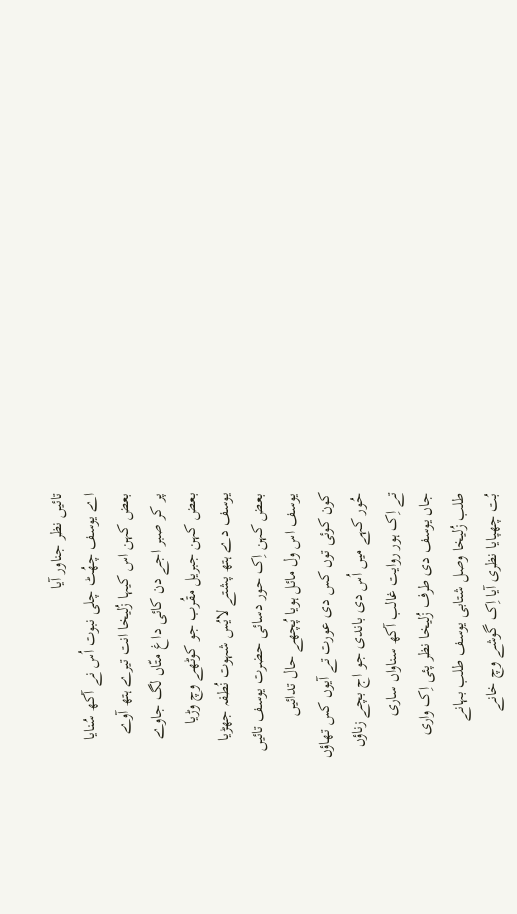تائیں نظر جناور آیا
اے یوسف چھُٹ چلی نبوت اُس نے آکھ سُنایا
بعض کہن اس کیہا زُلیخا انت تیرے ہتھ آوے
پر کر صبر اجے دن کائی داغ متّاں لگ جاوے
بعض کہن جبریل مقُرب جو کوٹھے وچ وڑیا
یوسف دے ہتھ پشتے لایُس شہوت نُطفہ جھڑیا
بعض کہن اِک حور دسائی حضرت یوسف تائیں
یوسف اس ول مائل ہویا پُچھے حال تدائیں
کون کوئی توں کس دی عورت تے آیوں کس تھاؤں
حُور کہے میں اُس دی باندی جو اج بچے زناؤں
تے اِک ہور روایت غالب آکھ سناواں ساری
جاں یوسف دی طرف زُلیخا نظر پئی اِک واری
طلب زُلیخا وصل شتابی یوسف طلب بہانے
بُت چھپایا نظری آیا اِک گوشے وچ خانے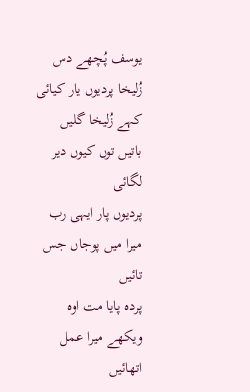یوسف پُچھے دس زُلیخا پردیوں یار کیائی
کہے زُلیخا گلیں باتیں توں کیوں دیر لگائی
پردیوں پار ایہی رب میرا میں پوجاں جس تائیں
پردہ پایا مت اوہ ویکھے میرا عمل اتھائیں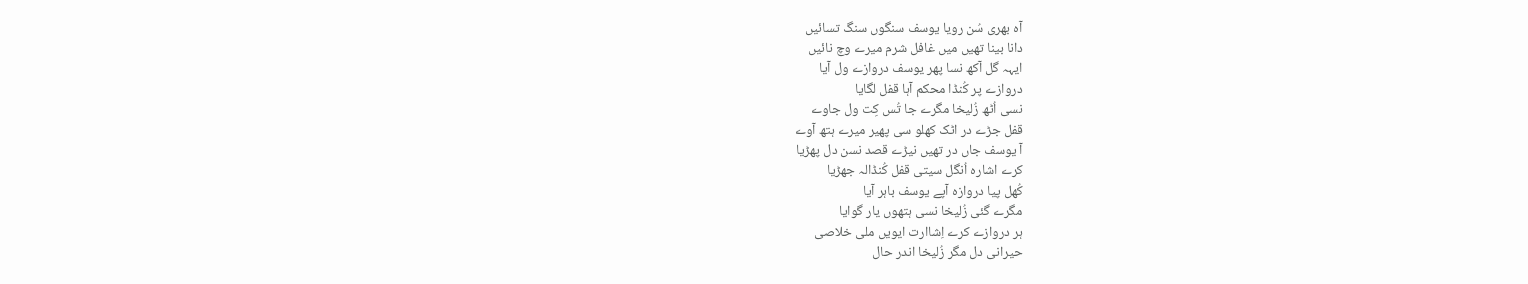آہ بھری سُن رویا یوسف سنگوں سنگ تسائیں
دانا بینا تھیں میں غافل شرم میرے وچ نائیں
ایہہ گل آکھ نسا پھر یوسف دروازے ول آیا
دروازے پر کُنڈا محکم آہا قفل لگایا
نسی اُٹھ زُلیخا مگرے جا تُس کِت ول جاوے
قفل جڑے در اٹک کھلو سی پھیر میرے ہتھ آوے
آ یوسف جاں در تھیں نیڑے قصد نسن دل پھڑیا
کرے اشارہ اُنگل سیتی قفل کُنڈالہ جھڑیا
کُھل پیا دروازہ آپے یوسف باہر آیا
مگرے گئی زُلیخا نسی ہتھوں یار گوایا
ہر دروازے کرے اِشاارت ایویں ملی خلاصی
حیرانی دل مگر زُلیخا اندر حال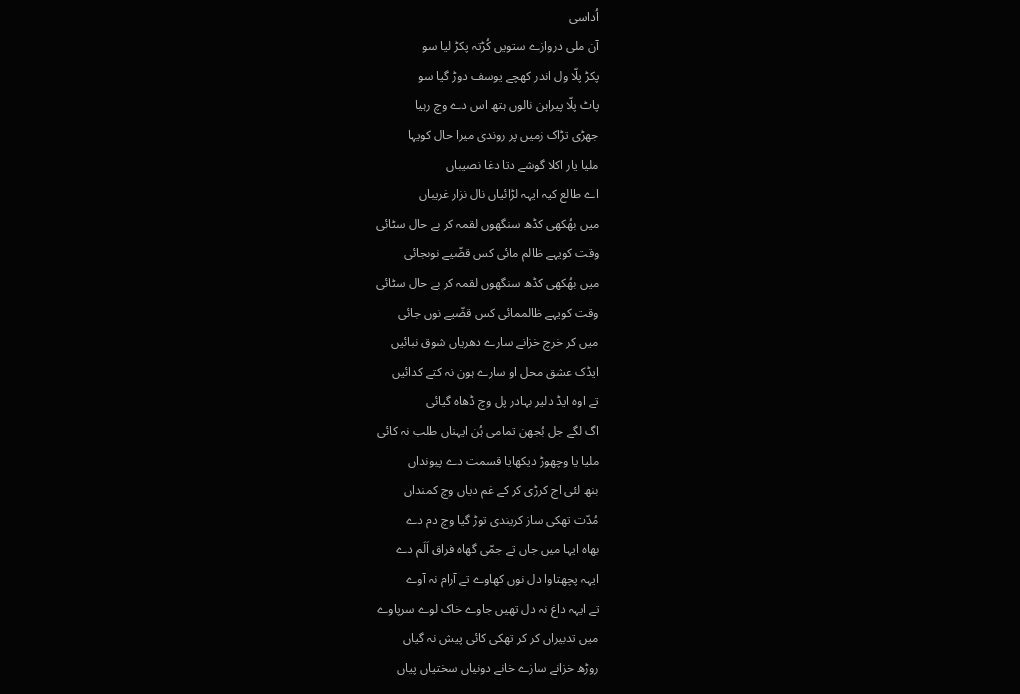اُداسی
آن ملی دروازے ستویں کُڑتہ پکڑ لیا سو
پکڑ پلّا ول اندر کھچے یوسف دوڑ گیا سو
پاٹ پلّا پیراہن نالوں ہتھ اس دے وچ رہیا
جھڑی تڑاک زمیں پر روندی میرا حال کویہا
ملیا یار اکلا گوشے دتا دغا نصیباں
اے طالع کیہ ایہہ لڑائیاں نال نزار غریباں
میں بھُکھی کڈھ سنگھوں لقمہ کر بے حال سٹائی
وقت کویہے ظالم مائی کس قضّیے نوںجائی
میں بھُکھی کڈھ سنگھوں لقمہ کر بے حال سٹائی
وقت کویہے ظالممائی کس قضّیے نوں جائی
میں کر خرچ خزانے سارے دھریاں شوق نبائیں
ایڈک عشق محل او سارے ہون نہ کتے کدائیں
تے اوہ ایڈ دلیر بہادر پل وچ ڈھاہ گیائی
اگ لگے جل بُجھن تمامی ہُن ایہناں طلب نہ کائی
ملیا یا وچھوڑ دیکھایا قسمت دے پیونداں
بنھ لئی اج کرڑی کر کے غم دیاں وچ کمنداں
مُدّت تھکی ساز کریندی توڑ گیا وچ دم دے
بھاہ ایہا میں جاں تے جمّی گھاہ فراق اَلَم دے
ایہہ پچھتاوا دل نوں کھاوے تے آرام نہ آوے
تے ایہہ داغ نہ دل تھیں جاوے خاک لوے سرپاوے
میں تدبیراں کر کر تھکی کائی پیش نہ گیاں
روڑھ خزانے سازے خانے دونیاں سختیاں پیاں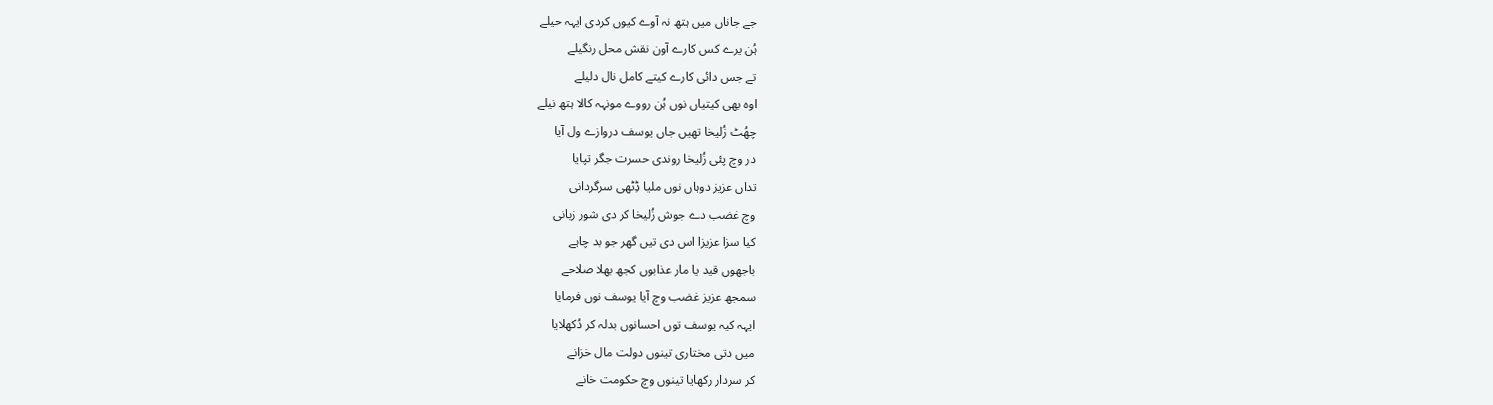جے جاناں میں ہتھ نہ آوے کیوں کردی ایہہ حیلے
ہُن یرے کس کارے آون نقش محل رنگیلے
تے جس دائی کارے کیتے کامل نال دلیلے
اوہ بھی کیتیاں نوں ہُن رووے مونہہ کالا ہتھ نیلے
چھُٹ زُلیخا تھیں جاں یوسف دروازے ول آیا
در وچ پئی زُلیخا روندی حسرت جگر تپایا
تداں عزیز دوہاں نوں ملیا ڈِٹھی سرگردانی
وچ غضب دے جوش زُلیخا کر دی شور زبانی
کیا سزا عزیزا اس دی تیں گھر جو بد چاہے
باجھوں قید یا مار عذابوں کجھ بھلا صلاحے
سمجھ عزیز غضب وچ آیا یوسف نوں فرمایا
ایہہ کیہ یوسف توں احسانوں بدلہ کر دُکھلایا
میں دتی مختاری تینوں دولت مال خزانے
کر سردار رکھایا تینوں وچ حکومت خانے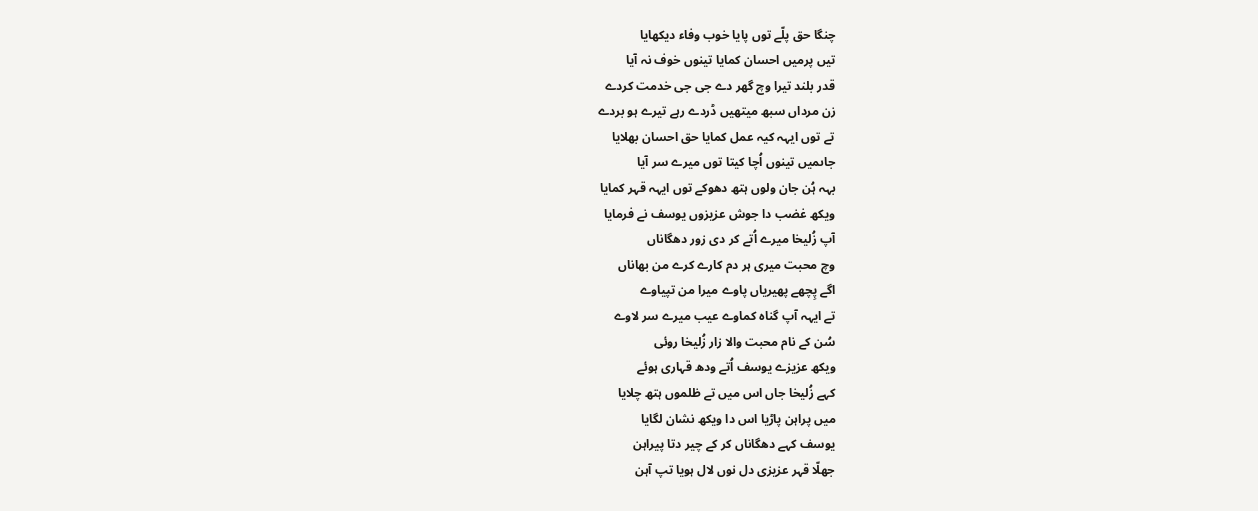چنگا حق پلّے توں پایا خوب وفاء دیکھایا
تیں پرمیں احسان کمایا تینوں خوف نہ آیا
قدر بلند تیرا وچ گھر دے جی جی خدمت کردے
زن مرداں سبھ میتھیں ڈردے رہے تیرے ہو بردے
تے توں ایہہ کیہ عمل کمایا حق احسان بھلایا
جاںمیں تینوں اُچا کیتا توں میرے سر آیا
بہہ ہُن جان ولوں ہتھ دھوکے توں ایہہ قہر کمایا
ویکھ غضب دا جوش عزیزوں یوسف نے فرمایا
آپ زُلیخا میرے اُتے کر دی زور دھگاناں
وچ محبت میری ہر دم کارے کرے من بھاناں
اگے پِچھے پھیریاں پاوے میرا من تپیاوے
تے ایہہ آپ گناہ کماوے عیب میرے سر لاوے
سُن کے نام محبت والا زار زُلیخا روئی
ویکھ عزیزے یوسف اُتے ودھ قہاری ہوئے
کہے زُلیخا جاں اس میں تے ظلموں ہتھ چلایا
میں پراہن پاڑیا اس دا ویکھ نشان لگایا
یوسف کہے دھگاناں کر کے چیر دتا پیراہن
جھلّا قہر عزیزی دل نوں لال ہویا تپ آہن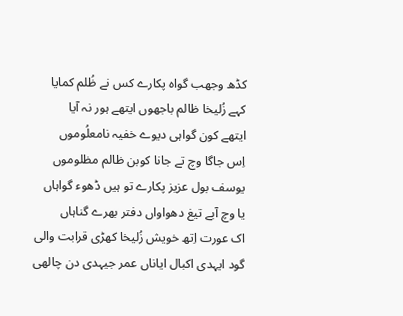کڈھ وجھب گواہ پکارے کس نے ظُلم کمایا
کہے زُلیخا ظالم باجھوں ایتھے ہور نہ آیا
ایتھے کون گواہی دیوے خفیہ نامعلُوموں
اِس جاگا وچ تے جانا کوبن ظالم مظلوموں
یوسف بول عزیز پکارے تو ہیں ڈھوء گواہاں
یا وچ آبے تیغ دھواواں دفتر بھرے گناہاں
اک عورت اِتھ خویش زُلیخا کھڑی قرابت والی
گود ایہدی اکبال ایاناں عمر جیہدی دن چالھی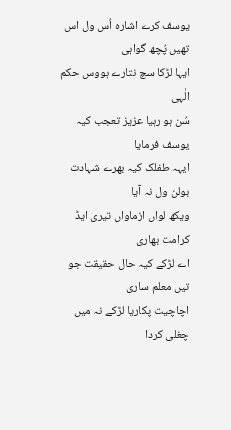یوسف کرے اشارہ اُس ول اس تھیں پُچھ گواہی
ایہا لڑکا سچ نتارے ہووس حکم الٰہی
سُن ہو رہیا عزیز تعجب کیہ یوسف فرمایا
ایہہ طفلک کیہ بھرے شہادت بولن ول نہ آیا
ویکھ لواں ازماواں تیری ایڈ کرامت بھاری
اے لڑکے کیہ حال حقیقت جو تیں معلم ساری
اچاچیت پکاریا لڑکے نہ میں چغلی کردا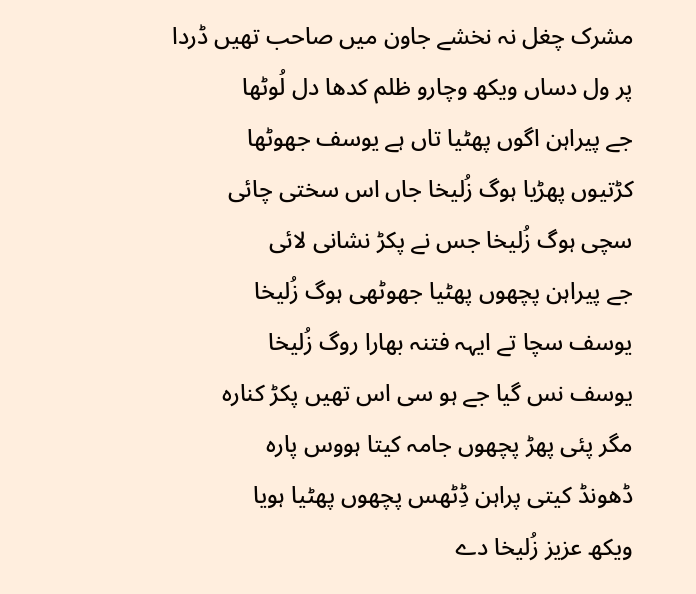مشرک چغل نہ نخشے جاون میں صاحب تھیں ڈردا
پر ول دساں ویکھ وچارو ظلم کدھا دل لُوٹھا
جے پیراہن اگوں پھٹیا تاں ہے یوسف جھوٹھا
کڑتیوں پھڑیا ہوگ زُلیخا جاں اس سختی چائی
سچی ہوگ زُلیخا جس نے پکڑ نشانی لائی
جے پیراہن پچھوں پھٹیا جھوٹھی ہوگ زُلیخا
یوسف سچا تے ایہہ فتنہ بھارا روگ زُلیخا
یوسف نس گیا جے ہو سی اس تھیں پکڑ کنارہ
مگر پئی پھڑ پچھوں جامہ کیتا ہووس پارہ
ڈھونڈ کیتی پراہن ڈِٹھس پچھوں پھٹیا ہویا
ویکھ عزیز زُلیخا دے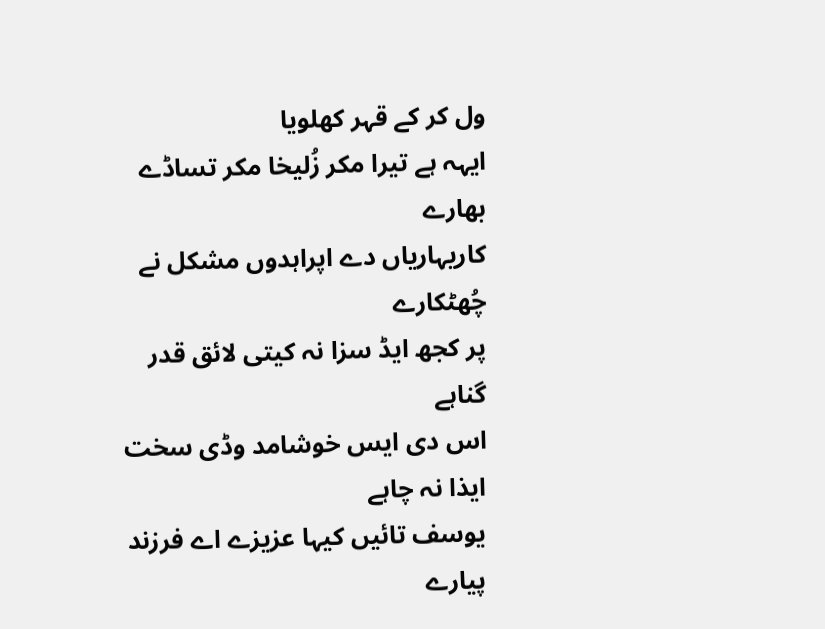ول کر کے قہر کھلویا
ایہہ ہے تیرا مکر زُلیخا مکر تساڈے بھارے
کاریہاریاں دے اپراہدوں مشکل نے چُھٹکارے
پر کجھ ایڈ سزا نہ کیتی لائق قدر گناہے
اس دی ایس خوشامد وڈی سخت ایذا نہ چاہے
یوسف تائیں کیہا عزیزے اے فرزند پیارے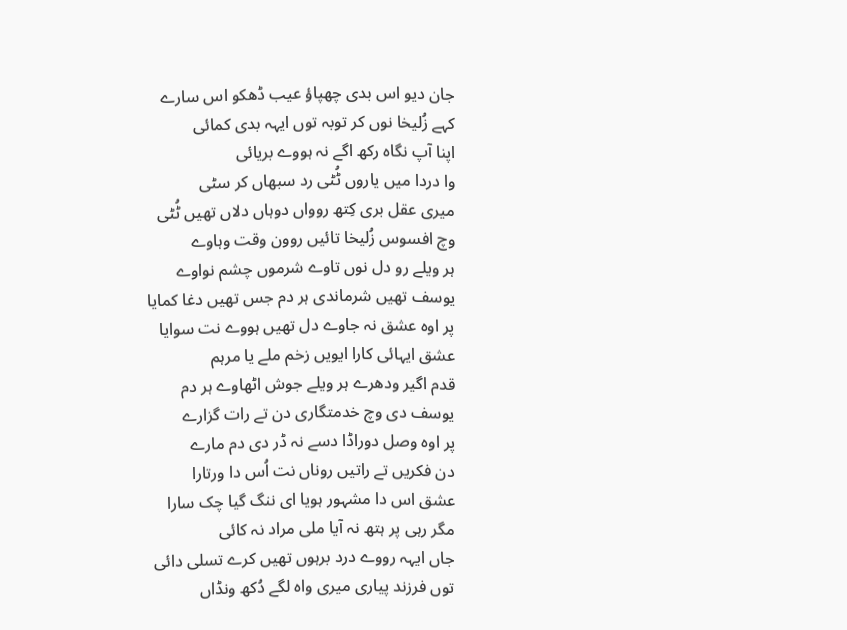جان دیو اس بدی چھپاؤ عیب ڈھکو اس سارے
کہے زُلیخا نوں کر توبہ توں ایہہ بدی کمائی
اپنا آپ نگاہ رکھ اگے نہ ہووے بریائی
وا دردا میں یاروں ٹُٹی رد سبھاں کر سٹی
میری عقل بری کِتھ روواں دوہاں دلاں تھیں ٹُٹی
وچ افسوس زُلیخا تائیں روون وقت وہاوے
ہر ویلے رو دل نوں تاوے شرموں چشم نواوے
یوسف تھیں شرماندی ہر دم جس تھیں دغا کمایا
پر اوہ عشق نہ جاوے دل تھیں ہووے نت سوایا
عشق ایہائی کارا ایویں زخم ملے یا مرہم
قدم اگیر ودھرے ہر ویلے جوش اٹھاوے ہر دم
یوسف دی وچ خدمتگاری دن تے رات گزارے
پر اوہ وصل دوراڈا دسے نہ ڈر دی دم مارے
دن فکریں تے راتیں روناں نت اُس دا ورتارا
عشق اس دا مشہور ہویا ای ننگ گیا چک سارا
مگر رہی پر ہتھ نہ آیا ملی مراد نہ کائی
جاں ایہہ رووے درد برہوں تھیں کرے تسلی دائی
توں فرزند پیاری میری واہ لگے دُکھ ونڈاں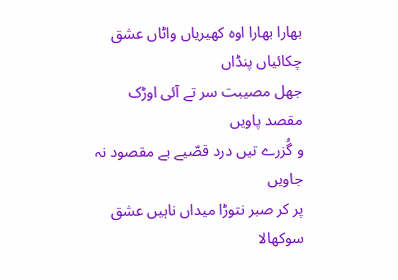بھارا بھارا اوہ کھیریاں واٹاں عشق چکائیاں پنڈاں
جھل مصیبت سر تے آئی اوڑک مقصد پاویں
و گُزرے تیں درد قصّیے بے مقصود نہ جاویں
پر کر صبر نتوڑا میداں ناہیں عشق سوکھالا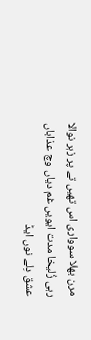مرن بھلا سوواری اس تھیں تے پر زہر نوالا
رہی زُلیخا مدت ایویں غم دیاں وچ عذاباں
عشق دِلے نوں ایڈ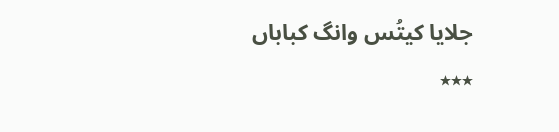جلایا کیتُس وانگ کباباں
٭٭٭